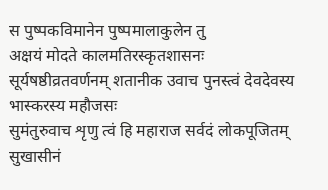स पुष्पकविमानेन पुष्पमालाकुलेन तु
अक्षयं मोदते कालमतिरस्कृतशासनः
सूर्यषष्ठीव्रतवर्णनम् शतानीक उवाच पुनस्त्वं देवदेवस्य भास्करस्य महौजसः
सुमंतुरुवाच शृणु त्वं हि महाराज सर्वदं लोकपूजितम्
सुखासीनं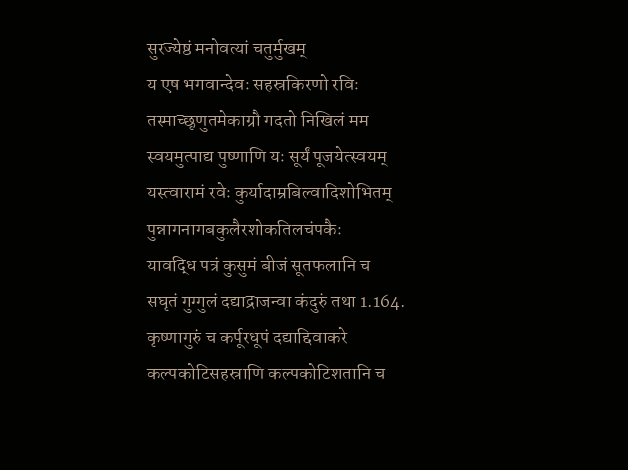सुरज्येष्ठं मनोवत्यां चतुर्मुखम्
य एष भगवान्देवः सहस्रकिरणो रविः
तस्माच्छृणुतमेकाग्रौ गदतो निखिलं मम
स्वयमुत्पाद्य पुष्णाणि यः सूर्यं पूजयेत्स्वयम्
यस्त्वारामं रवेः कुर्यादाम्रबिल्वादिशोभितम्
पुन्नागनागबकुलैरशोकतिलचंपकैः
यावद्धि पत्रं कुसुमं बीजं सूतफलानि च
सघृतं गुग्गुलं दद्याद्राजन्वा कंदुरुं तथा 1.164.
कृष्णागुरुं च कर्पूरधूपं दद्याद्दिवाकरे
कल्पकोटिसहस्राणि कल्पकोटिशतानि च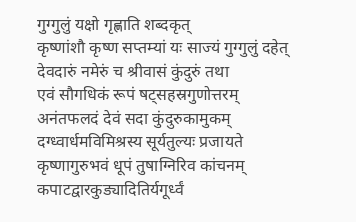गुग्गुलुं यक्षो गृह्णाति शब्दकृत्
कृष्णांशौ कृष्ण सप्तम्यां यः साज्यं गुग्गुलुं दहेत्
देवदारुं नमेरुं च श्रीवासं कुंदुरुं तथा
एवं सौगधिकं रूपं षट्सहस्रगुणोत्तरम्
अनंतफलदं देवं सदा कुंदुरुकामुकम्
दग्ध्वार्धमविमिश्रस्य सूर्यतुल्यः प्रजायते
कृष्णागुरुभवं धूपं तुषाग्निरिव कांचनम्
कपाटद्वारकुड्यादितिर्यगूर्ध्वं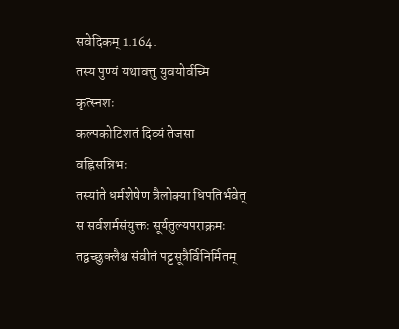सवेदिकम् 1.164.
तस्य पुण्यं यथावत्तु युवयोर्वच्मि कृत्स्नशः
कल्पकोटिशतं दिव्यं तेजसा वह्निसन्निभः
तस्यांते धर्मशेषेण त्रैलोक्या धिपतिर्भवेत्
स सर्वशर्मसंयुक्तः सूर्यतुल्यपराक्रमः
तद्वच्छुक्लैश्च संवीतं पट्टसूत्रैर्विनिर्मितम्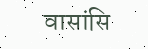वासांसि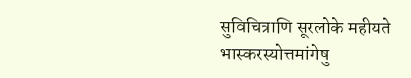सुविचित्राणि सूरलोके महीयते
भास्करस्योत्तमांगेषु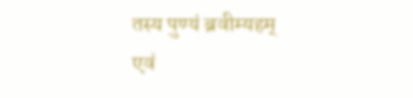तस्य पुण्यं ब्रवीम्यहम्
एवं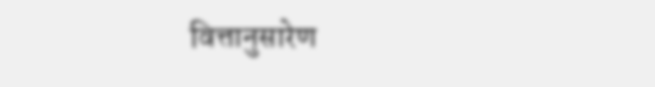वित्तानुसारेण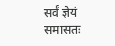सर्वं ज्ञेयं समासतः